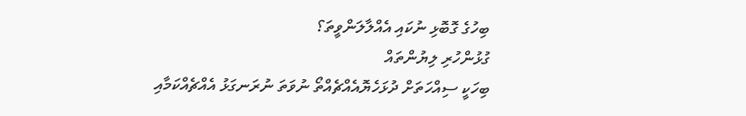ބިހުގެ ގޮބޮޅި ނުކައި އެއްލާލަންވީތަ؟
ގުޅުންހުރި ލިޔުންތައް
ބިހަކީ ސިއްހަތަށް ދުޅަހެޔޮއެއްޗެއްތޯ ނުވަތަ ނުރަނގަޅު އެއްޗެއްކަމާއި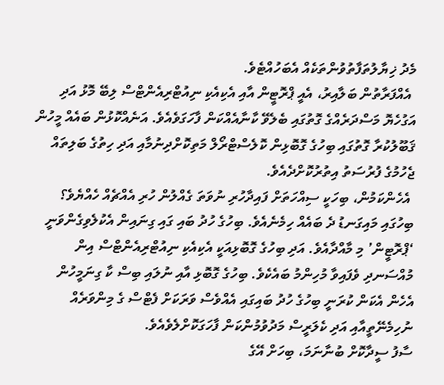މެދު ޚިޔާލުތަފާތުވުންތަކެއް އެބަހުއްޓެވެ.
 އެއްފަރާތުން ބަލާއިރު، އެއީ ޕްރޮޓީން އާއި އެކިއެކި ނިއުޓްރިއެންޓްސް ލިބޭ މޮޅު އަދި އަގުހެޔޮ މަސްދަރެއްގެ ގޮތުގައި ބެލެވޭ ކާނާއެއްކަން ފާހަގަވެއެވެ. އަނެއްކޮޅުން ބައެއް މީހުން ޤަބޫލުކުރާ ގޮތުގައި ބިހުގެ ގޮބޮޅިން ކޮލެސްޓްރޯލް މަތިކޮށްދިނުމާއި އަދި ހިތުގެ ބަލިތައް ޖެހުމުގެ ފުރުސަތު އިތުރުކޮށްދެއެވެ.
 އެހެންކަމުން، ބިހަކީ ސިއްހަތަށް ފައިދާހުރި ނުވަތަ ގެއްލުން ހުރި އެއްޗެއް ހެއްޔެވެ؟
ބިހުގައި މައިގަނޑު ދެ ބައެއް ހިމެނެއެވެ. ބިހުގެ ހުދު ބައި ގައި ގިނައިން އެކުލެވިގެންވަނީ ‘ޕްރޮޓީން’ މި މާއްދާއެވެ. އަދި ބިހުގެ ގޮބޮޅިއަކީ އެކިއެކި ނިއުޓްރިއެންޓްސް އިން މުއްސަނދި ވެފައިވާ މުހިންމު ބައެކެވެ. ބިހުގެ ގޮބޮޅި އާއި ނުލައި ބިސް ކާ ގިނަމީހުން އެހެން އެކަން ކުރަނީ ބިހުގެ ހުދު ބައިގައި އެއްވެސް ވަރަކަށް ފެޓްސް ގެ މިންވަރެއް ނުހިމެނޭތީއާއި އަދި ކެލަރީސް މަދުވުމުންކަން ފާހަގަކޮށްލެވެއެވެ.
ސާފު ސީދާކޮށް ބުނާނަމަ، ބިހަށް އޭގެ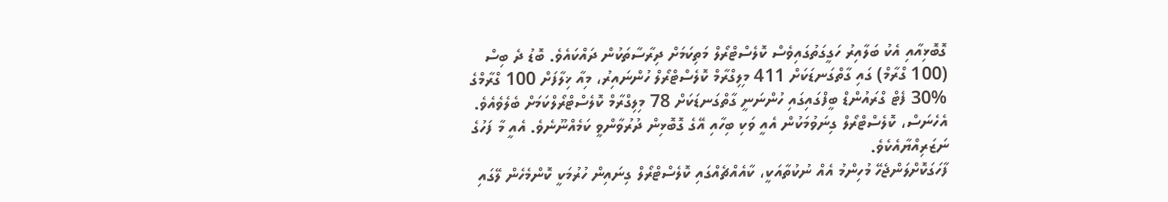ގޮބޮޅިއާއި އެކު ބަލާއިރު ހަގީގަތުގައިވެސް ކޮލެސްޓްރޯލް މަތިކަމަށް ދިރާސާތަކުން ދައްކައެވެ. ބޮޑު ދެ ބިސް (100 ގްރާމް) ގައި ގާތްގަނޑަކަށް 411 މިލިގްރާމް ކޮލެސްޓްރޯލް ހުންނައިރު، މިއާ ޚިލާފަށް 100 ގްރާމްގެ %30 ފެޓް ގްރައުންޑް ބީފްގައިގައި ހުންނަނީ ގާތްގަނޑަކަށް 78 މިލިގްރާމް ކޮލެސްޓްރޯލްކަމަށް ބެލެވެއެވެ. އެހެނަސް، ކޮލެސްޓްރޯލް ގިނަވުމަކުން އެއީ ވަކި ބިހާއި އޭގެ ގޮބޮޅިން ދުރުވާންވީ ކަމެއްނޫނެވެ. އެއީ މާ ފަހުގެ ނަޒަރިއްޔާއެކެވެ.
ފާހަގަކޮށްލަންޖެހޭ މުހިންމު އެއް ނުކުތާއަކީ، ކާއެއްޗެއްގައި ކޮލެސްޓްރޯލް ގިނައިން ހުރުމަކީ ކޮންމެހެން ލޭގައި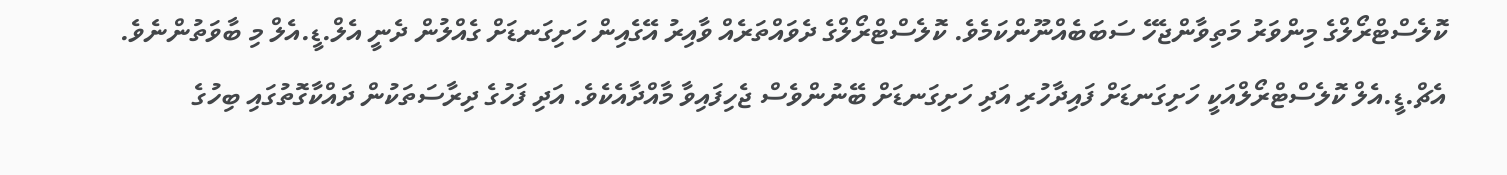ކޮލެސްޓްރޯލްގެ މިންވަރު މަތިވާންޖެހޭ ސަބަބެއްނޫންކަމެވެ. ކޮލެސްޓްރޯލްގެ ދެވައްތަރެއް ވާއިރު އޭގެއިން ހަށިގަނޑަށް ގެއްލުން ދެނީ އެލް.ޑީ.އެލް މި ބާވަތުންނެވެ. އެޗް.ޑީ.އެލް ކޮލެސްޓްރޯލްއަކީ ހަށިގަނޑަށް ފައިދާހުރި އަދި ހަށިގަނޑަށް ބޭނުންވެސް ޖެހިފައިވާ މާއްދާއެކެވެ. އަދި ފަހުގެ ދިރާސަތަކުން ދައްކާގޮތުގައި ބިހުގެ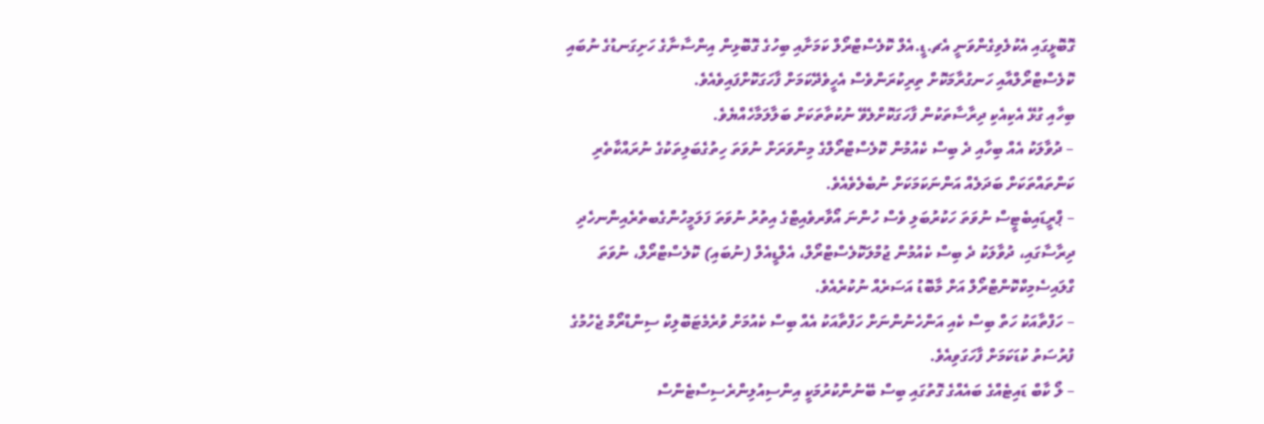ގޮބޮޅީގައި އެކުލެވިގެންވަނީ އެޗ.ޑީ.އެލް ކޮލެސްޓްރޯލް ކަމަށާއި ބިހުގެ ގޮބޮޅިން އިންސާނާގެ ހަށިގަނޑުގެ ނުބައި ކޮލެސްޓްރޯލްއާއި ހަނގުރާމަކޮށް ތިރިކުރަންވެސް އެހީވެދޭކަމަށް ފާހަގަކޮށްފައިވެއެވެ.
ބިހާއި ގުޅޭ އެކިއެކި ދިރާސާތަކުން ފާހަގަކޮށްލެވޭ ނުކުތާތަކަށް ބަލާލަމާހެއްޔެވެ.
– ދުވާލަކު އެއް ބިހާއި ދެ ބިސް ކެއުމުން ކޮލެސްޓްރޯލްގެ މިންވަރަށް ނުވަތަ ހިތުގެބަލިތަކުގެ ނުރައްކާތެރި ކަންތައްތަކަށް ބަދަލެއް އަންނަކަމަކަށް ނުބެލެވެއެވެ.
– ޕްރީޑައިބެޓީސް ނުވަތަ ހަކުރުބަލި ވެސް ހުންނަ އޯވާރވެއިޓްގެ އިތުރު ނުވަތަ ފަލަމީހުންގެބތެރެއިންނހެދި ދިރާސާގައި، ދުވާލަކު ދެ ބިސް ކެއުމުން ޖުމްލަކޮލެސްޓްރޯލް، އެލްޑީއެލް (ނުބައި) ކޮލެސްޓްރޯލް، ނުވަތަ ގްލައިސެމިކްކޮންޓްރޯލް އަށް މާބޮޑު އަސަރެއް ނުކުރެއެވެ.
– ހަފްތާއަކު ހަތް ބިސް ކެއި އަންހެނުންނަށް ހަފްތާއަކު އެއް ބިސް ކެއުމަށް ވުރެމެޓަބޮލިކް ސިންޑްރޯމް ޖެހުމުގެ ފުރުސަތު ކުޑަކަމަށް ފާހަގަވިއެވެ.
– ލޯ ކާބް ޑައިޓެއްގެ ބައެއްގެ ގޮތުގައި ބިސް ބޭނުންކުރުމަކީ އިންސިއުލިންރެސިސްޓެންސް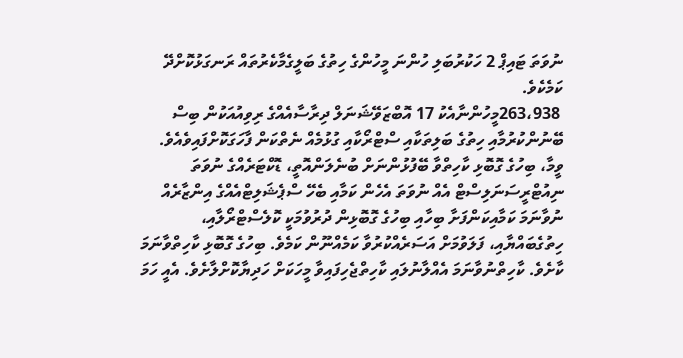ނުވަތަ ޓައިޕް 2 ހަކުރުބަލި ހުންނަ މީހުންގެ ހިތުގެ ބަލީގެމާކެރުތައް ރަނގަޅުކޮށްދޭ ކަމެކެވެ.
 263،938މީހުންނާއެކު 17 އޮބްޒަވޭޝަނަލް ދިރާސާއެއްގެ ރިވިއުއަކުން ބިސް ބޭނުންކުރުމާއި ހިތުގެ ބަލިތަކާއި ސްޓްރޯކާއި ގުޅުމެއް ނެތްކަން ފާހަގަކޮށްފައިވެއެވެ.
ވީމާ، ބިހުގެ ގޮބޮޅި ކާހިތްވާ ބޭފުޅުންނަށް ބުނެލަންއޮތީ، ޑޮކްޓަރެއްގެ ނުވަތަ ނިއުޓްރީސަނަލިސްޓް އެއް ނުވަތަ އެހެން ކަމާއި ބެހޭ ސްޕެޝަލިޓްއެއްގެ އިންޒާރެއް ނުވާނަމަ ކަމާއިކަންފަށާ ބިހާއި ބިހުގެ ގޮބޮޅިން ދުރުވުމަކީ ކޮލެސްޓްރޯލާއި، ހިތުގެބައްޔާއި، ފަލަވުމަށް އަސަރެއްކުރުވާ ކަމެއްނޫން ކަމެވެ. ބިހުގެ ގޮބޮޅި ކާހިތްވާނަމަ ކާށެވެ. ކާހިތްނުވާނަމަ އެއްލާނުލައި ކާހިތްޖެހިފައިވާ މީހަކަށް ހަދިޔާކޮށްލާށެވެ. އެއީ ހަމަ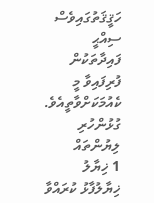ހަޤީޤަތުގައިވެސް ސިއްޙީ ފައިދާތަކުން ފުރިފައިވާ މީ ކެއުމަކަށްވާތީއެވެ.
ގުޅުންހުރި ލިޔުންތައް
1 ޚިޔާލު
ޚިޔާލުފާޅު ކުރައްވާ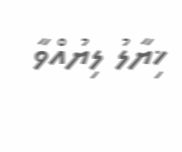ޚިޔާލު ލިޔުއްވާ